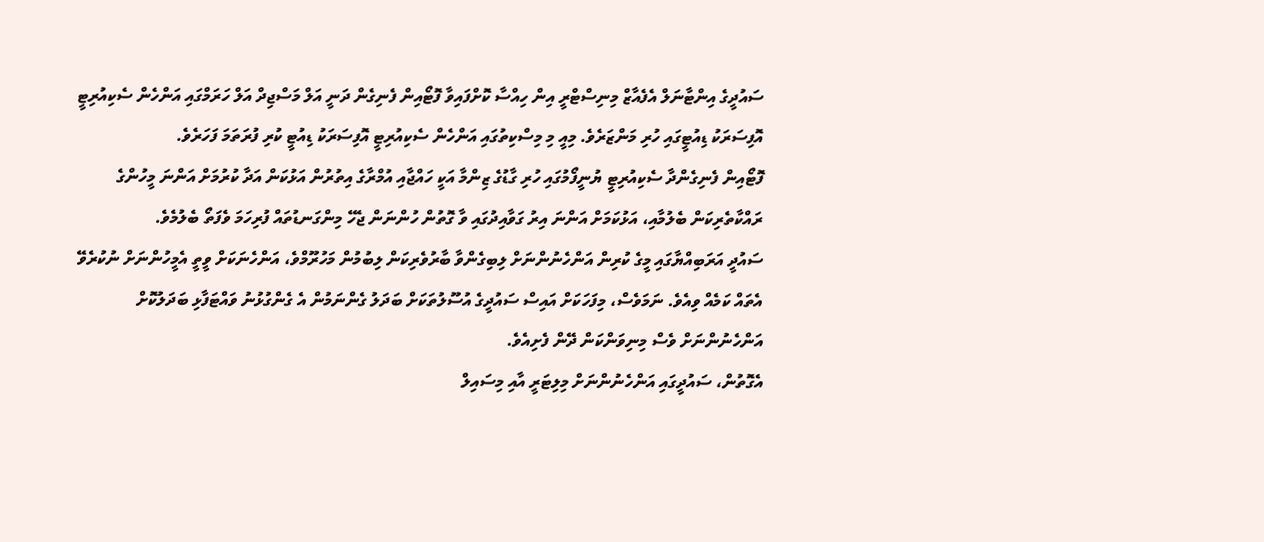ސައުދީގެ އިންޓާނަލް އެފެއާޒް މިނިސްޓްރީ އިން ހިއްސާ ކޮށްފައިވާ ފޮޓޯއިން ފެނިގެން ދަނީ އަލް މަސްޖިދް އަލް ހަރަމްގައި އަންހެން ސެކިއުރިޓީ އޮފިސަރަކު ޑިއުޓީގައި ހުރި މަންޒަރެވެ. މިއީ މި މިސްކިތުގައި އަންހެން ސެކިއުރިޓީ އޮފިސަރަކު ޑިއުޓީ ކުރި ފުރަތަމަ ފަހަރެވެ.
ފޮޓޯއިން ފެނިގެންދާ ސެކިއުރިޓީ ޔުނީފޯމުގައި ހުރި ގާޑުގެ ޒިންމާ އަކީ ހައްޖާއި އުމްރާގެ އިތުރުން އަޅުކަން އަދާ ކުރުމަށް އަންނަ މީހުންގެ ރައްކާތެރިކަން ބެލުމާއި، އަޅުކަމަށް އަންނަ އިރު ގަވާއިދުގައި ވާ ގޮތުން ހުންނަން ޖެހޭ މިންގަނޑުތައް ފުރިހަމަ ވެފަތޯ ބެލުމެވެ.
ސައުދީ އަރަބިއްޔާގައި މީގެ ކުރިން އަންހެނުންނަށް ލިބިގެންވާ ބާރުވެރިކަން ލިބުމުން މަހުރޫމްވެ، އަންހެނަކަށް ވީތީ އެމީހުންނަށް ނުކުރެވޭ އެތައް ކަމެއް ވިއެވެ. ނަމަވެސް، މިފަހަކަށް އައިސް ސައުދީގެ އުސޫލުތަކަށް ބަދަލު ގެންނަމުން އެ ގެންގުޅުނު ވައްޓަފާޅި ބަދަލުކޮށް އަންހެނުންނަށް ވެސް މިނިވަންކަން ދޭން ފެށިއެވެ.
އެގޮތުން، ސައުދީގައި އަންހެނުންނަށް މިލިޓަރީ އާއި މިސައިލް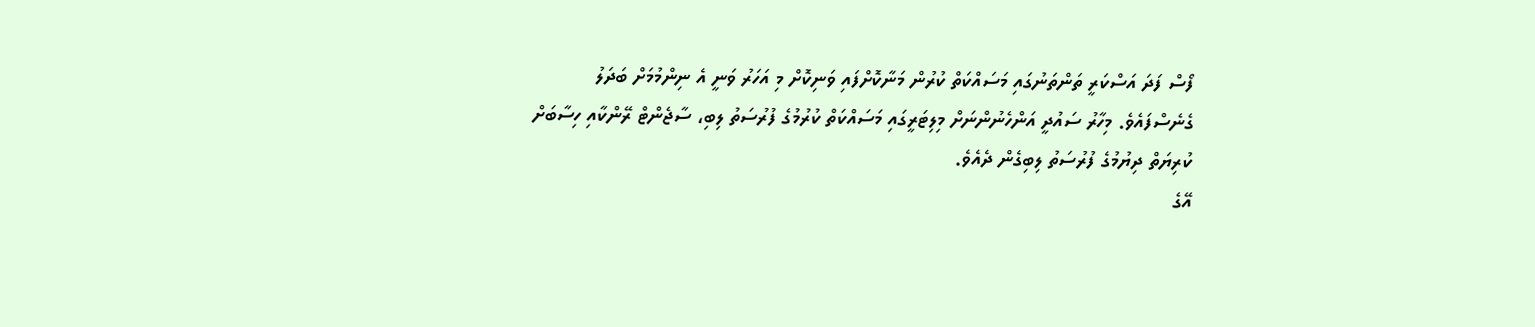ފޯސް ފަދަ އަސްކަރީ ތަންތަނުގައި މަސައްކަތް ކުރުން މަނާކޮށްފައި ވަނިކޮށް މި އަހަރު ވަނީ އެ ނިންމުމަށް ބަދަލު ގެނެސްފައެވެ. މިހާރު ސައުދީ އަންހެނުންނަށް މިލިޓަރީގައި މަސައްކަތް ކުރުމުގެ ފުރުސަތު ލިބި، ސާޖެންޓް ރޭންކާއި ހިސާބަށް ކުރިޔަތް ދިޔުމުގެ ފުރުސަތު ލިބިގެން ދެއެވެ.
އޭގެ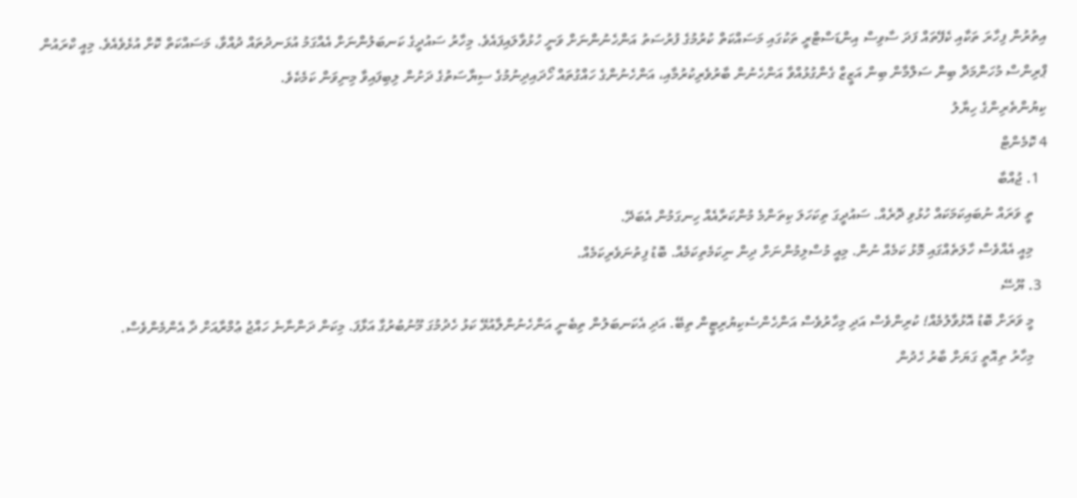އިތުރުން ފިހާރަ ތަކާއި ކެފޭތައް ފަދަ ސާވިސް އިންޑަސްޓްރީ ތަކުގައި މަސައްކަތް ކުރުމުގެ ފުރުސަތު އަންހެނުންނަށް ވަނީ ހުޅުވާލައިފައެވެ. މިހާރު ސައުދީގެ ކަނބަލުންނަށް އެއްގަމު އުޅަނދުތައް ދުއްވާ، މަސައްކަތް ކޮށް އުޅެވެއެވެ. މިއީ ކްރައުން ޕްރިންސް މުހަންމަދް ބިން ސަލްމާން ބިން އަޒީޒް ގެންގުޅުއްވާ އަންހެނުން ބާރުވެރިކުރުމާއި، އަންހެނުންގެ ހައްގުތައް ހޯދައިދިނުމުގެ ސިޔާސަތުގެ ދަށުން ލިބިފައިވާ މިނިވަން ކަމެކެވެ.
ކިޔުންތެރިންގެ ހިޔާލު
4 ކޮމެންޓް
  1. ޖުއްބާ
    ތީ ވަރައް ނުބައިކަމަކައް ހުޅުވި ދޮރެއް. ސައުދީގަ ތިކަހަލަ ކިތަންމެ މުންކަރާއެއް ހިނގަމުން އެބަދޭ.
    މިއީ އެއްވެސް ހާލަތެއްގައި މޮޅު ކަމެއް ނުން. މިއީ މުސްލިމުންނަށް ދިން ނިކަމެތިކަމެއް. ބޮޑު ފިތުނަވެރިކަމެއް.
  3. ޔޫސޭ
    މީ ވަރަށް ބޮޑު އޮޅުވާލުމެއް! ކުރިންވެސް އަދި މިހާރުވެސް އަންހެންސެކިޔުރިޓީން ތިބޭ. އަދި އެކަނބަލުން ތިބެނީ އަންހެނުންލާއުޅޭ ކަޅު ހެދުމުގަ މޫނުބުރުގާ އަޅާފަ. މިކަން ދަންނާނެ ހައްޖު ޢުމްރާއަށް ދާ އެންމެންވެސް.
    މިހާރު ތިއޮތީ ގަޔަށް ބާރު ހެދުން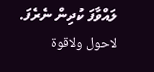ލައްވާފަ ކުދިން ނެރެފަ. لاحول ولاقوة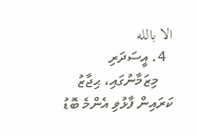الا بالله
  4. އީސަދަރި
    މިޒަމާނުގައި، ޙިޖާޒު ކަރައިން ފާޅުވި އެންމެ ބޮޑު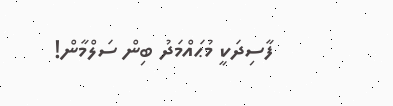ފާސިދަކީ މުޙައްމަދު ބިން ސަލްމާން!